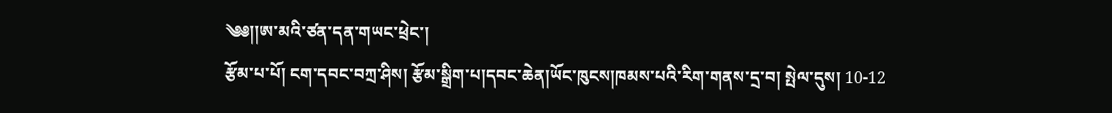༄༅།།ཨ་མའི་ཙན་དན་གཡང་ཕྲེང་།
རྩོམ་པ་པོ། ངག་དབང་བཀྲ་ཤིས། རྩོམ་སྒྲིག་པ།དབང་ཆེན།ཡོང་ཁུངས།ཁམས་པའི་རིག་གནས་དྲ་བ། སྤེལ་དུས། 10-12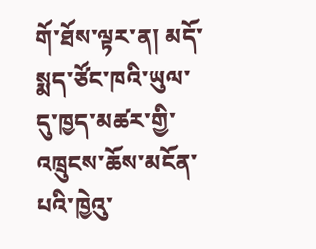གོ་ཐོས་ལྟར་ན། མདོ་སྨད་ཙོང་ཁའི་ཡུལ་དུ་ཁྱད་མཚར་གྱི་འཁྲུངས་ཆོས་མངོན་པའི་ཁྱེའུ་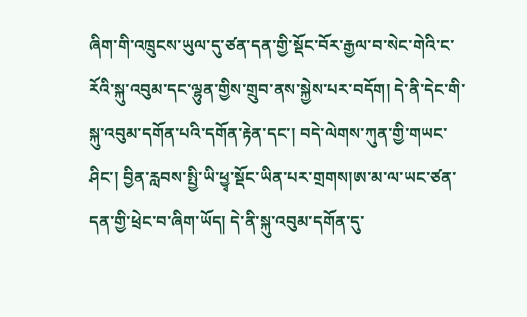ཞིག་གི་འཁྲུངས་ཡུལ་དུ་ཙན་དན་གྱི་སྡོང་བོར་རྒྱལ་བ་སེང་གེའི་ང་རོའི་སྐུ་འབུམ་དང་ལྷུན་གྱིས་གྲུབ་ནས་སྐྱེས་པར་བདོག། དེ་ནི་དེང་གི་སྐུ་འབུམ་དགོན་པའི་དགོན་རྟེན་དང་། བདེ་ལེགས་ཀུན་གྱི་གཡང་ཤིང་། བྱིན་རླབས་སྤྱི་ཡི་ཕྱྭ་སྡོང་ཡིན་པར་གྲགས།ཨ་མ་ལ་ཡང་ཙན་དན་གྱི་ཕྲེང་བ་ཞིག་ཡོད། དེ་ནི་སྐུ་འབུམ་དགོན་དུ་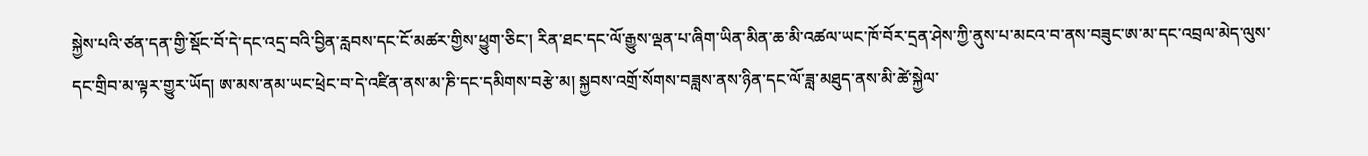སྐྱེས་པའི་ཙན་དན་གྱི་སྡོང་བོ་དེ་དང་འདྲ་བའི་བྱིན་རླབས་དང་ངོ་མཚར་གྱིས་ཕྱུག་ཅིང་། རིན་ཐང་དང་ལོ་རྒྱུས་ལྡན་པ་ཞིག་ཡིན་མིན་ཆ་མི་འཚལ་ཡང་ཁོ་བོར་དྲན་ཤེས་ཀྱི་ནུས་པ་མངའ་བ་ནས་བཟུང་ཨ་མ་དང་འབྲལ་མེད་ལུས་དང་གྲིབ་མ་ལྟར་གྱུར་ཡོད། ཨ་མས་ནམ་ཡང་ཕྲེང་བ་དེ་འཛིན་ནས་མ་ཎི་དང་དམིགས་བརྩེ་མ། སྐྱབས་འགྲོ་སོགས་བཟླས་ནས་ཉིན་དང་ལོ་ཟླ་མཐུད་ནས་མི་ཚེ་སྐྱེལ་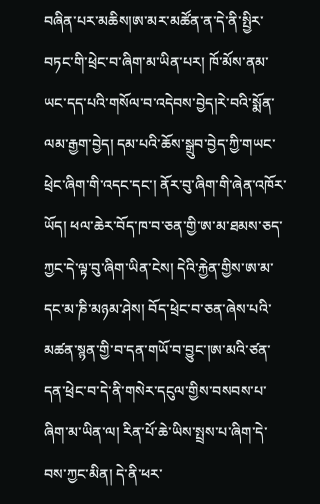བཞིན་པར་མཆིས།ཨ་མར་མཚོན་ན་དེ་ནི་སྤྱིར་བཏང་གི་ཕྲེང་བ་ཞིག་མ་ཡིན་པར། ཁོ་མོས་ནམ་ཡང་དད་པའི་གསོལ་བ་འདེབས་བྱེད།རེ་བའི་སྨོན་ལམ་རྒྱག་བྱེད། དམ་པའི་ཆོས་སྒྲུབ་བྱེད་ཀྱི་གཡང་ཕྲེང་ཞིག་གི་འདང་དང་། ནོར་བུ་ཞིག་གི་ཞེན་འཁོར་ཡོད། ཕལ་ཆེར་བོད་ཁ་བ་ཅན་གྱི་ཨ་མ་ཐམས་ཅད་ཀྱང་དེ་ལྟ་བུ་ཞིག་ཡིན་ངེས། དེའི་རྐྱེན་གྱིས་ཨ་མ་དང་མ་ཎི་མཉམ་ཤེས། བོད་ཕྲེང་བ་ཅན་ཞེས་པའི་མཚན་སྙན་གྱི་བ་དན་གཡོ་བ་བྱུང་།ཨ་མའི་ཙན་དན་ཕྲེང་བ་དེ་ནི་གསེར་དངུལ་གྱིས་བསབས་པ་ཞིག་མ་ཡིན་ལ། རིན་པོ་ཆེ་ཡིས་སྤྲས་པ་ཞིག་དེ་བས་ཀྱང་མིན། དེ་ནི་ཕར་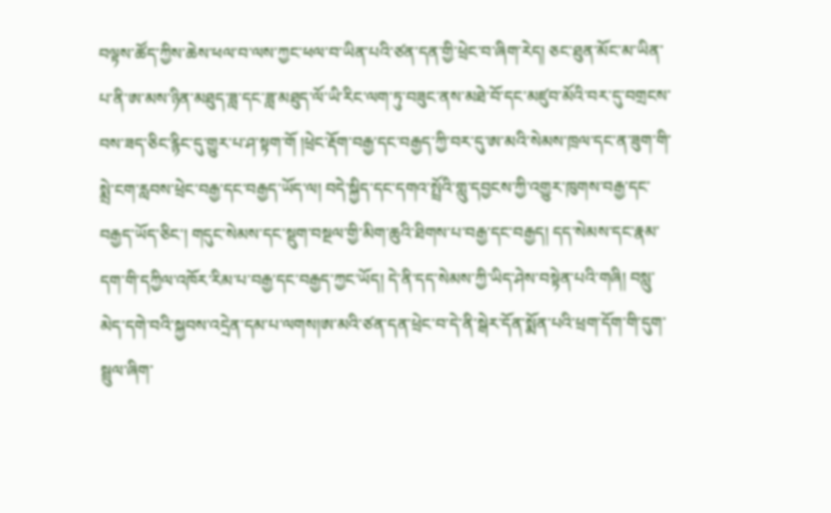བལྟས་ཚོད་ཀྱིས་ཆེས་ཕལ་བ་ལས་ཀྱང་ཕལ་བ་ཡིན་པའི་ཙན་དན་གྱི་ཕྲེང་བ་ཞིག་རེད། ཅང་ཐུན་མོང་མ་ཡིན་པ་ནི་ཨ་མས་ཉིན་མཐུད་ཟླ་དང་ཟླ་མཐུད་ལོ་ཡི་རིང་ལག་ཏུ་བཟུང་ནས་མཐེ་བོ་དང་མཛུབ་མོའི་བར་དུ་བགྲངས་བས་ཟད་ཅིང་རྙིང་དུ་གྱུར་པ་ཤ་སྟག་གོ །ཕྲེང་རྡོག་བརྒྱ་དང་བརྒྱད་ཀྱི་བར་དུ་ཨ་མའི་སེམས་ཁྲལ་དང་ན་ཟུག་གི་སྨྲེ་ངག་རླབས་ཕྲེང་བརྒྱ་དང་བརྒྱད་ཡོད་ལ། བདེ་སྐྱིད་དང་དགའ་སྤྲོའི་གླུ་དབྱངས་ཀྱི་འགྱུར་ཁུགས་བརྒྱ་དང་བརྒྱད་ཡོད་ཅིང་། གདུང་སེམས་དང་སྡུག་བསྔལ་གྱི་མིག་ཆུའི་ཐིགས་པ་བརྒྱ་དང་བརྒྱད། དད་སེམས་དང་རྣམ་དག་གི་དཀྱིལ་འཁོར་རིམ་པ་བརྒྱ་དང་བརྒྱད་ཀྱང་ཡོད། དེ་ནི་དད་སེམས་ཀྱི་ཡིད་ཤེས་བསྟེན་པའི་གཞི། བསླུ་མེད་དགེ་བའི་སྐྱབས་འདྲེན་དམ་པ་ལགས།ཨ་མའི་ཙན་དན་ཕྲེང་བ་དེ་ནི་སྒེར་དོན་སྨོན་པའི་ཕྲག་དོག་གི་དུག་སྦྲུལ་ཞིག་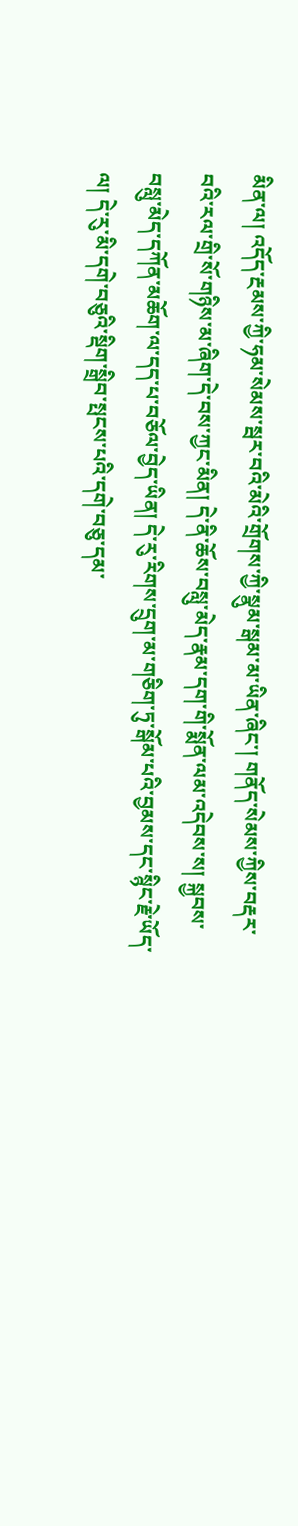མིན་ལ། འདོད་རྔམས་ཀྱི་ཧམ་སེམས་སྦར་བའི་མེའི་གྲོགས་ཀྱི་སྣུམ་སྒམ་མ་ཡིན་ཞིང་། གནོད་སེམས་ཀྱིས་བརྡར་བའི་རལ་གྲི་སོ་གཉིས་མ་ཞིག་དེ་བས་ཀྱང་མིན། དེ་ནི་ཆོས་བསླུ་མེད་རྣམ་དག་གི་སྨོན་ལམ་འདེབས་ས། སྐྱབས་བསླུ་མེད་དཀོན་མཆོག་ལ་དད་པ་བཅོལ་བྱེད་ཡིན། དེ་རུ་རིགས་དྲུག་མ་གཅིག་ཏུ་སྒོམ་པའི་བྱམས་དང་སྙིང་རྗེ་ཡོད་ལ། དེ་རུ་མི་དགེ་བཅུའི་སྡིག་སྒྲིབ་སྤངས་པའི་དགེ་བཅུ་དམ་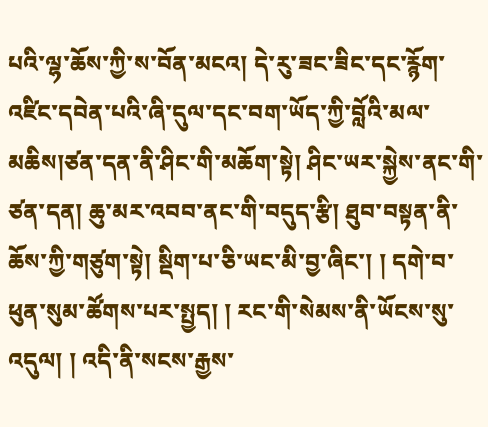པའི་ལྷ་ཆོས་ཀྱི་ས་བོན་མངའ། དེ་རུ་ཟང་ཟིང་དང་རྙོག་འཛིང་དབེན་པའི་ཞི་དུལ་དང་བག་ཡོད་ཀྱི་བློའི་མལ་མཆིས།ཙན་དན་ནི་ཤིང་གི་མཆོག་སྟེ། ཤིང་ཡར་སྐྱེས་ནང་གི་ཙན་དན། ཆུ་མར་འབབ་ནང་གི་བདུད་རྩི། ཐུབ་བསྟན་ནི་ཆོས་ཀྱི་གཙུག་སྟེ། སྡིག་པ་ཅི་ཡང་མི་བྱ་ཞིང་། ། དགེ་བ་ཕུན་སུམ་ཚོགས་པར་སྤྱད། ། རང་གི་སེམས་ནི་ཡོངས་སུ་འདུལ། ། འདི་ནི་སངས་རྒྱས་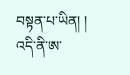བསྟན་པ་ཡིན། ། འདི་ནི་ཨ་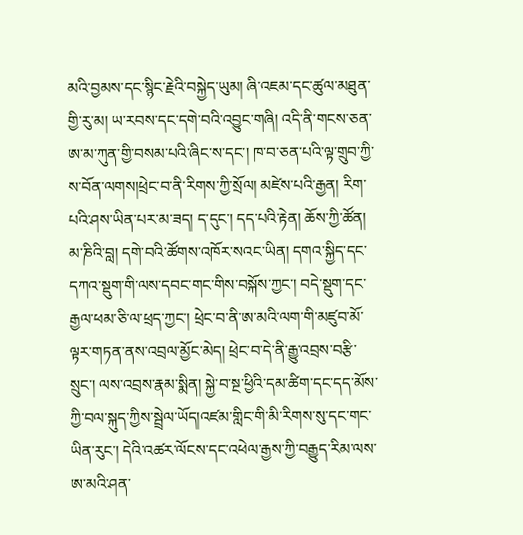མའི་བྱམས་དང་སྙིང་རྗེའི་བསྐྱེད་ཡུམ། ཞི་འཇམ་དང་ཚུལ་མཐུན་གྱི་རུ་མ། ཡ་རབས་དང་དགེ་བའི་འབྱུང་གཞི། འདི་ནི་གངས་ཅན་ཨ་མ་ཀུན་གྱི་བསམ་པའི་ཞིང་ས་དང་། ཁ་བ་ཅན་པའི་ལྟ་གྲུབ་ཀྱི་ས་བོན་ལགས།ཕྲེང་བ་ནི་རིགས་ཀྱི་སྲོལ། མཛེས་པའི་རྒྱན། རིག་པའི་ཤས་ཡིན་པར་མ་ཟད། ད་དུང་། དད་པའི་རྟེན། ཆོས་ཀྱི་ཚོན། མ་ཎིའི་བླ། དགེ་བའི་ཚོགས་འཁོར་སའང་ཡིན། དགའ་སྐྱིད་དང་དཀའ་སྡུག་གི་ལས་དབང་གང་གིས་བསྐོས་ཀྱང་། བདེ་སྡུག་དང་རྒྱལ་ཕམ་ཅི་ལ་ཕྲད་ཀྱང་། ཕྲེང་བ་ནི་ཨ་མའི་ལག་གི་མཛུབ་མོ་ལྟར་གཏན་ནས་འབྲལ་མྱོང་མེད། ཕྲེང་བ་དེ་ནི་རྒྱུ་འབྲས་བརྩི་སྲུང་། ལས་འབྲས་རྣམ་སྨིན། སྐྱེ་བ་སྔ་ཕྱིའི་དམ་ཚིག་དང་དད་མོས་ཀྱི་བལ་སྐུད་ཀྱིས་སྦྲེལ་ཡོད།འཛམ་གླིང་གི་མི་རིགས་སུ་དང་གང་ཡིན་རུང་། དེའི་འཚར་ལོངས་དང་འཕེལ་རྒྱས་ཀྱི་བརྒྱུད་རིམ་ལས་ཨ་མའི་ཤན་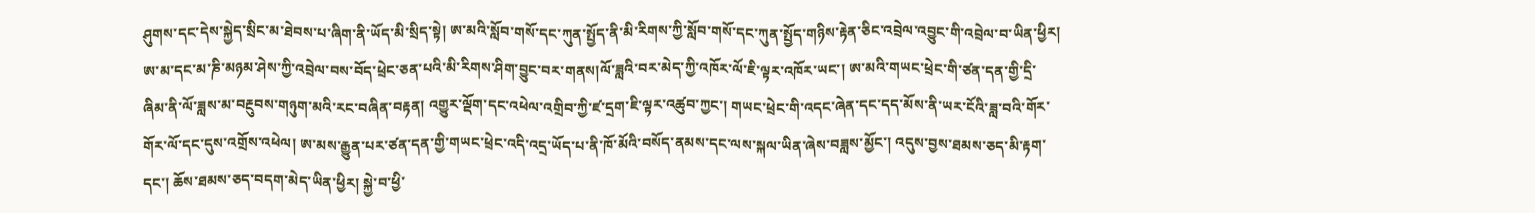ཤུགས་དང་དེས་སྐྱེད་སྲིང་མ་ཐེབས་པ་ཞིག་ནི་ཡོད་མི་སྲིད་སྟེ། ཨ་མའི་སློབ་གསོ་དང་ཀུན་སྤྱོད་ནི་མི་རིགས་ཀྱི་སློབ་གསོ་དང་ཀུན་སྤྱོད་གཉིས་རྟེན་ཅིང་འབྲེལ་འབྱུང་གི་འབྲེལ་བ་ཡིན་ཕྱིར། ཨ་མ་དང་མ་ཎི་མཉམ་ཤེས་ཀྱི་འབྲེལ་བས་བོད་ཕྲེང་ཅན་པའི་མི་རིགས་ཤིག་བྱུང་བར་གནས།ལོ་ཟླའི་བར་མེད་ཀྱི་འཁོར་ལོ་ཇི་ལྟར་འཁོར་ཡང་། ཨ་མའི་གཡང་ཕྲེང་གི་ཙན་དན་གྱི་དྲི་ཞིམ་ནི་ལོ་ཟླས་མ་བརྔུབས་གཉུག་མའི་རང་བཞིན་བརྟན། འགྱུར་ལྡོག་དང་འཕེལ་འགྲིབ་ཀྱི་ཛ་དྲག་ཇི་ལྟར་འཚུབ་ཀྱང་། གཡང་ཕྲེང་གི་འདང་ཞེན་དང་དད་མོས་ནི་ཡར་ངོའི་ཟླ་བའི་གོར་གོར་ལོ་དང་དུས་འགྲོས་འཕེལ། ཨ་མས་རྒྱུན་པར་ཙན་དན་གྱི་གཡང་ཕྲེང་འདི་འདྲ་ཡོད་པ་ནི་ཁོ་མོའི་བསོད་ནམས་དང་ལས་སྐལ་ཡིན་ཞེས་བཟླས་མྱོང་། འདུས་བྱས་ཐམས་ཅད་མི་རྟག་དང་། ཆོས་ཐམས་ཅད་བདག་མེད་ཡིན་ཕྱིར། སྐྱེ་བ་ཕྱི་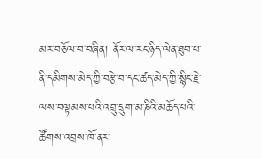མར་བཅོལ་བ་བཞིན། ནོར་ལ་རང་ཉིད་ལེན་ཐུབ་པ་ནི་དམིགས་མེད་ཀྱི་བརྩེ་བ་དང་ཚད་མེད་ཀྱི་སྙིང་རྗེ་ལས་བལྟམས་པའི་འབྲུ་དྲུག་མ་ཎིའི་མཆོད་པའི་ཚོགས་འབྲས་ཁོ་ནར་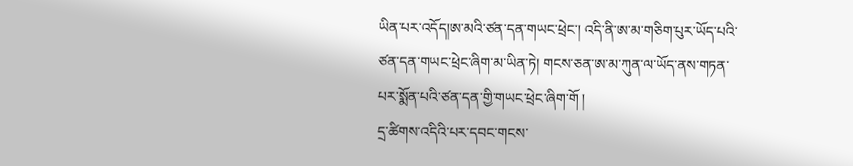ཡིན་པར་འདོད།ཨ་མའི་ཙན་དན་གཡང་ཕྲེང་། འདི་ནི་ཨ་མ་གཅིག་པུར་ཡོད་པའི་ཙན་དན་གཡང་ཕྲེང་ཞིག་མ་ཡིན་ཏེ། གངས་ཅན་ཨ་མ་ཀུན་ལ་ཡོད་ནས་གཏན་པར་སྨོན་པའི་ཙན་དན་གྱི་གཡང་ཕྲེང་ཞིག་གོ །
དྲ་ཚིགས་འདིའི་པར་དབང་གངས་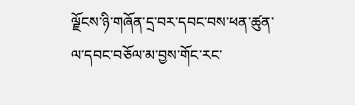ལྗོངས་ཉི་གཞོན་དྲ་བར་དབང་བས་ཕན་ཚུན་ལ་དབང་བཅོལ་མ་བྱས་གོང་རང་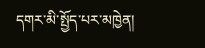དགར་མི་སྤྱོད་པར་མཁྱེན།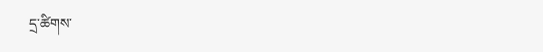དྲ་ཚིགས་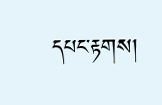དཔང་རྟགས།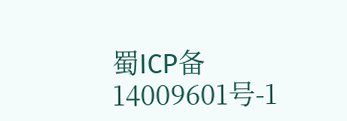蜀ICP备14009601号-1